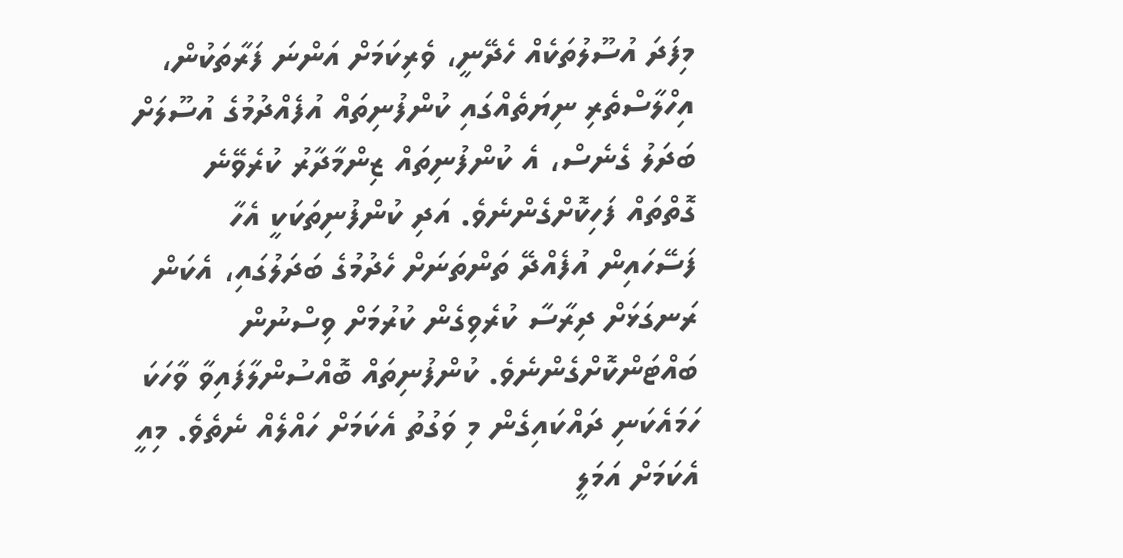މިފަދަ އުސޫލުތަކެއް ހެދޭނީ، ވެރިކަމަށް އަންނަ ފަރާތަކުން، އިހްލާސްތެރި ނިޔަތެއްގައި ކުންފުނިތައް އުފެއްދުމުގެ އުސޫލަށް ބަދަލު ގެނެސް، އެ ކުންފުނިތައް ޒިންމާދާރު ކުރެވޭނެ ގޮތްތައް ފަހިކޮށްގެންނެވެ. އަދި ކުންފުނިތަކަކީ އެހާ ފަސޭހައިން އުފެއްދޭ ތަންތަނަށް ހެދުމުގެ ބަދަލުގައި، އެކަން ރަނގަޅަށް ދިރާސާ ކުރެވިގެން ކުރުމަށް ވިސްނުން ބައްޓަންކޮށްގެންނެވެ. ކުންފުނިތައް ބޮއްސުންލާފައިވާ ވާހަކަ ހަމައެކަނި ދައްކައިގެން މި ވަގުތު އެކަމަށް ހައްލެއް ނެތެވެ. މިއީ އެކަމަށް އަމަލީ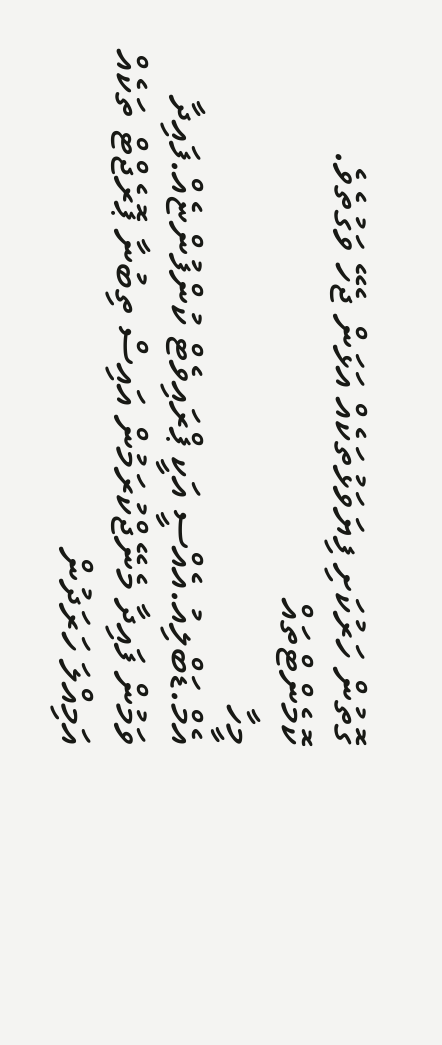ގޮތުން ހަރުކަށި ފިޔަވަޅުތަކެއް އަޅަން ޖެހޭ ވަގުތެވެ.
ކޮމެންޓްތައް
މީހާ
އެމް.ޑަބްލިއު.އެއްސީ އަކީ ޕްރައިވެޓް ކުންފުންޏެއް.ފައިދާ ވަމުން ފައިދާ މެނޭޖްކުރަމުން އައިސް ތިބުނާ ޕޮރެޖްޓް ތަކެއް އަމިއްލަ ހަރަދުން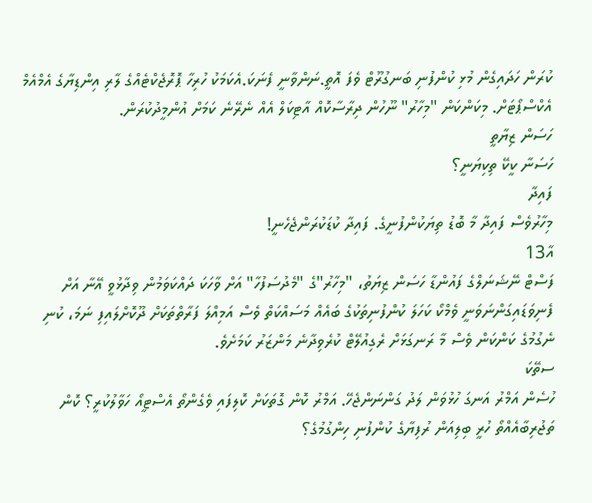ކުރަން ހަދައިގެން މުޅި ކުންފުނި ބަނގުރޫޓް ވެފަ އޮތީ.ނަންވާނީ ފެނަކަ.އެކަމަކު ހުރިހާ ޕޮރޮޖެކްޓެއްގެ ލާރި އިންޑިޔާގެ އެމްއެމް އެކްސްޕޯޓަށް. މިކަންކަން "މިހާރު" ނޫހުން ދިރާސާކޮއް އާޓިކަލް އެއް ނެރޭނެ ކަމަށް އުންމީދުކުރަން.
ހަސަން ޒިޔާތީ
ހަސަނާ ކީކޭ ތިކިޔަނީ؟
ފައިދާ
މިހާރުވެސް ފައިދާ މާ ބޮޑު ތިޔަކުންފުނީގެ. ފައިދާ ކުޑަކުރަންޖެހެނީ!
އާ13
ފަސްޓް ނޭޝަނަލްގެ ފައުންޑާ ހަސަން ޒިޔަތު، "މިހާރު"ގެ "މެދުސަފުހާ" އަށް ވާހަކަ ދައްކަވަމުން ވިދާޅުވީ އޭނާ އަށް ފެނިވަޑައިގަންނަވަނީ ވެމްކޯ ކަހަލަ ކުންފުނިތަކުގެ ބައެއް މަސައްކަތް ވެސް އަމިއްލަ ފަރާތްތަކަށް ދޫކޮށްލައިފި ނަމަ، ކުނި ނެގުމުގެ ކަންކަން ވެސް މާ ރަނގަޅަށް ރެގިއުލޭޓް ކުރެވިދާނެ މަންޒަރު ކަމަށެވެ.
ސތޭކަ
ހުސެން އަމްރު އަނގަ ހުޅުވަން ލަދު ގަންނަންޖެހޭ. އަމްރު ކޮން ގޮތަކަށް ކޮލިފައި ވެގެންތޯ އެސްޓީއޯ ހަވާލުކުރީ؟ ކޮން ތަޖުރިބާއެއްތޯ ހުރީ ބިލިއަން ރުފިޔާގެ ކުންފުނި ހިންގުމުގެ؟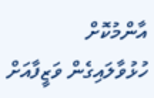އާންމުކޮށް ހުޅުވާލައިގެން ވަޒީފާއަށް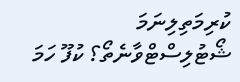ކުރިމަތިލިނަމަ ޝޯޓުލިސްޓްވާނެތޯ؟ ކުފޫ ހަމަ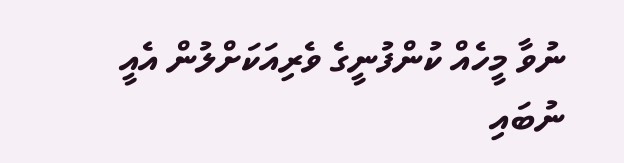ނުވާ މީހެއް ކުންފުނީގެ ވެރިއަކަށްލުން އެއީ ނުބައި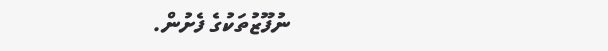ނުފޫޒުތަކުގެ ފެށުން.